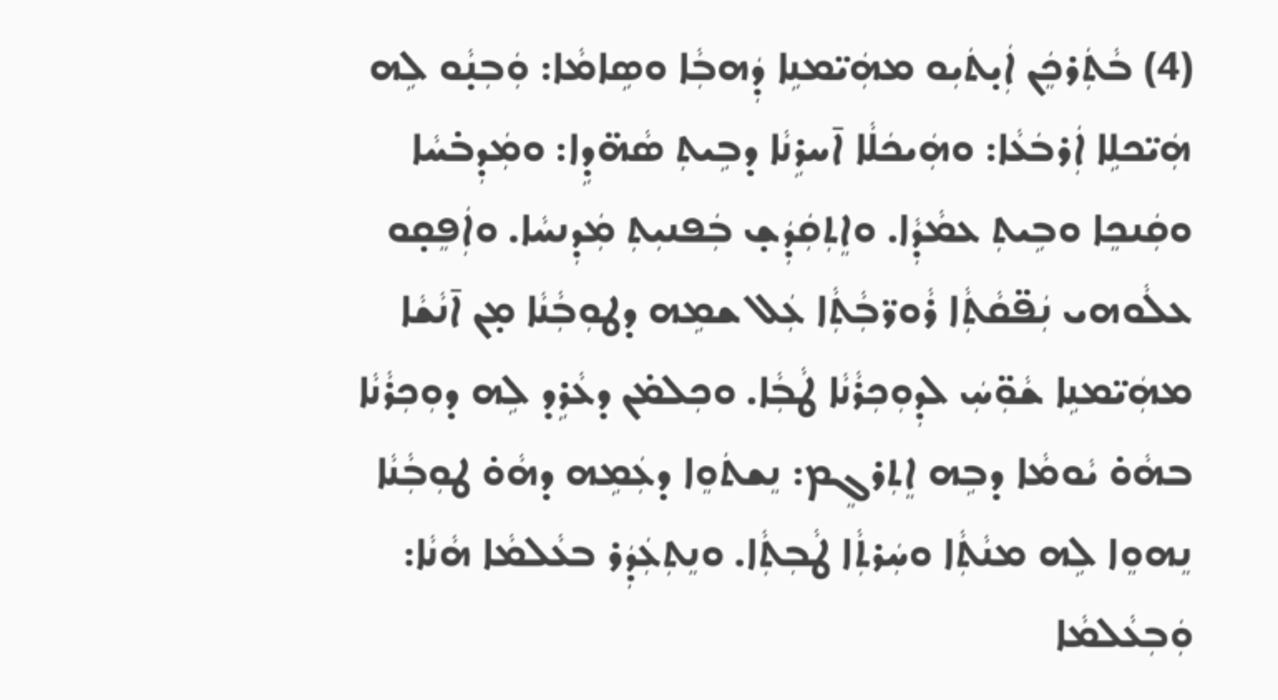(4) ܒܵܬܲܪܟܸܿܢ ܐܲܝ̣ܬܿܝܼܘ ܡܗܲܝ̈ܡܢܹܐ ܕܲܗܒܼܵܐ ܘܤܹܐܡܵܐ: ܘܲܒܼܢ̣ܵܘ ܠܹܗ ܗܲܝ̈ܟܠܹܐ ܐܲܪܒܿܥܵܐ: ܘܗܲܝܟܿܠܵܐ ܐ̄ܚܪܹܢܵܐ ܕܒܹܝܬܼ ܤܵܗ̈ܕܹܐ: ܘܡܲܕܼܒ̇ܚܵܐ ܘܩܲܢܟܸܐ ܘܒܹܝܬܼ ܥܡܵܕܼܵܐ. ܘܐܸܬܼܩܲܕܲܫ̣ ܒܲܦܢܝܼܬܼ ܡܲܕܼܢܚܵܐ. ܘܐܲܦܸܩ̣ܘ ܥܠܵܘܗܝ ܢܲܦ̈ܩܵܬܼܵܐ ܪܵܘܪ̈ܒܼܵܬܼܵܐ ܥܲܠ ܫܡܹܗ ܕܛܘܼܒܼܵܢܵܐ ܡ̣ܢ ܐ̄ܢܵܫܵܐ ܡܗܲܝ̈ܡܢܹܐ ܫܵܘܼ̈ܚܲ ܠܕܼܘܼܟܼܪܵܢܵܐ ܛܵܒܼܵܐ. ܘܟܼܠܡ̇ܢ ܕܥܵܪܹܕ ܠܹܗ ܕܘܼܟܼܪܵܢܵܐ ܒܗܵܘ̇ ܝܵܘܡܵܐ ܕܒܹܗ ܐܸܬܼܪܓܸܡ: ܢܸܫܬܿܘܸܐ ܕܥܲܡܹܗ ܕܗܵܘ̇ ܛܘܼܒܼܵܢܵܐ ܢܸܗܘܸܐ ܠܹܗ ܡܢܵܬܼܵܐ ܘܚܲܪܬܼܵܐ ܛܵܒܼܬܼܵܐ. ܘܢܸܬܼܥܲܕܲܪ ܒܥܵܠܡܵܐ ܗܵܢܵܐ: ܘܲܒܼܥܵܠܡܵܐ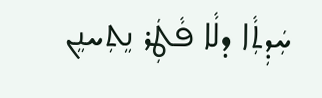ܚܲܕܼܬܼܵܐ ܕܠܵܐ ܦܵܛܲܪ ܢܸܬܼܚܢܸܢ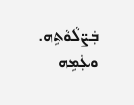ܒܲܨ̈ܠܵܘܵܬܹܗ. ܘܥܲܡܹܗ